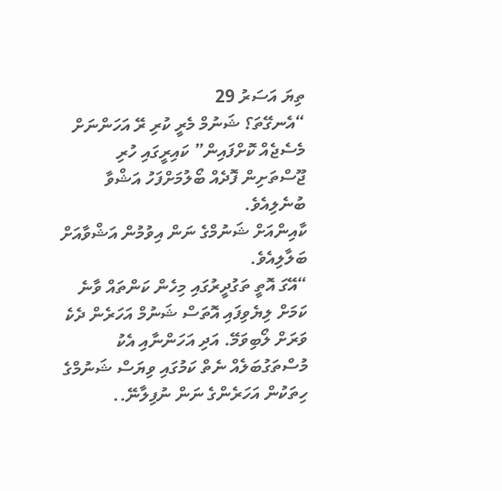ތިޔަ އަސަރު 29
“އެނގޭތަ؟ ޝަނުމް މެރީ ކުރި ރޭ އަހަންނަށް މެސެޖެއް ކޮށްފައިން” ކައިރީގައި ހުރި ޖޫސްތަށިން ފޮދެއް ބޯލުމަށްފަހު އަޝްވާ ބުނެލިއެވެ.
ކާއިންއަށް ޝަނުމްގެ ނަން އިވުމުން އަޝްވާއަށް ބަލާލިއެވެ.
“އޭގަ އޮތީ ތަގުދީރުގައި މިހެން ކަންތައް ވާނެ ކަމަށް ލިޔެވިފައި އޮތަސް ޝަނުމް އަހަރެން ދެކެ ވަރަށް ލޯބިވަމޭ. އަދި އަހަންނާއި އެކު މުސްތަގުބަލެއް ނެތް ކަމުގައި ވިޔަސް ޝަނުމްގެ ހިތަކުން އަހަރެންގެ ނަން ނުފިލާނޭ..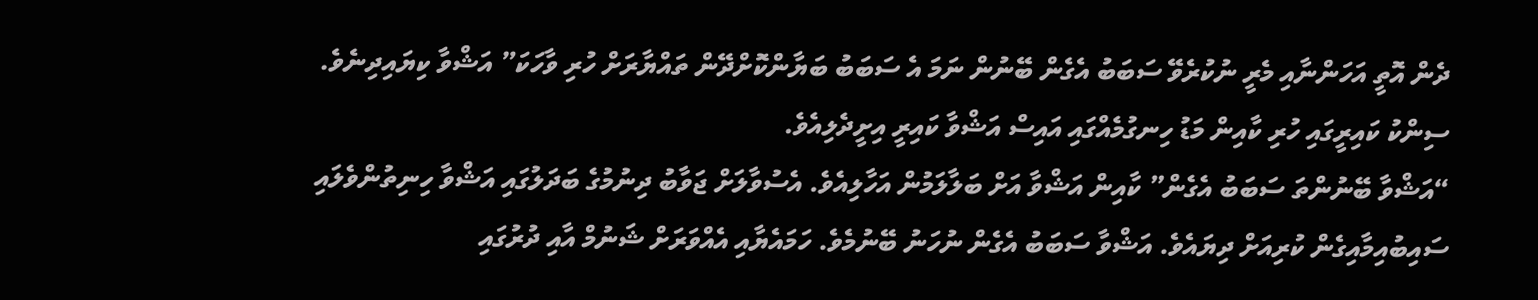ދެން އޮތީ އަހަންނާއި މެރީ ނުކުރެވޭ ސަބަބު އެގެން ބޭނުން ނަމަ އެ ސަބަބު ބަޔާންކޮށްދޭން ތައްޔާރަށް ހުރި ވާހަކަ” އަޝްވާ ކިޔައިދިނެވެ.
ސިންކު ކައިރީގައި ހުރި ކާއިން މަޑު ހިނގުމެއްގައި އައިސް އަޝްވާ ކައިރީ އިށީދެލިއެވެ.
“އަޝްވާ ބޭނުންތަ ސަބަބު އެގެން” ކާއިން އަޝްވާ އަށް ބަލާލަމުން އަހާލިއެވެ. އެސުވާލަށް ޖަވާބު ދިނުމުގެ ބަދަލުގައި އަޝްވާ ހިނިތުންވެލައި ސައިބުއިމާއިގެން ކުރިއަށް ދިޔައެވެ. އަޝްވާ ސަބަބު އެގެން ނުހަނު ބޭނުމެވެ. ހަމައެޔާއި އެއްވަރަށް ޝަނުމް އާއި ދުރުގައި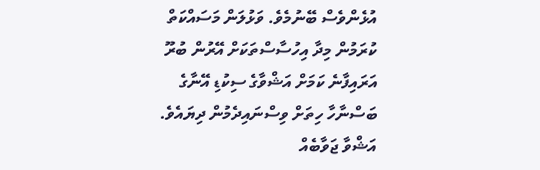އުޅެންވެސް ބޭނުމެވެ. ވަޅުލަން މަސައްކަތް ކުރަމުން މިދާ އިހުސާސްތަކަށް އޭރުން ބުރޫ އަރައިފާނެ ކަމަށް އަޝްވާގެ ސިކުޑި އޭނާގެ ބަސްނާހާ ހިތަށް ވިސްނައިދެމުން ދިޔައެވެ.
އަޝްވާ ޖަވާބެއް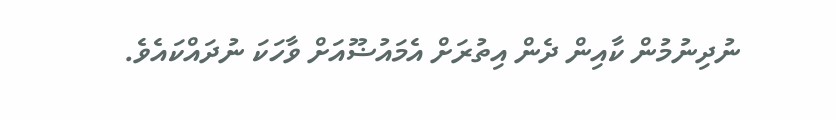ނުދިނުމުން ކާއިން ދެން އިތުރަށް އެމައުޟޫއަށް ވާހަކަ ނުދައްކައެވެ.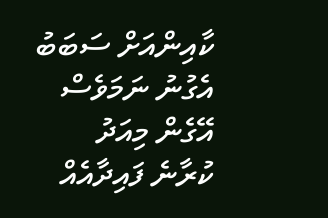ކާއިންއަށް ސަބަބު އެގުނު ނަމަވެސް އޭގެން މިއަދު ކުރާނެ ފައިދާއެއް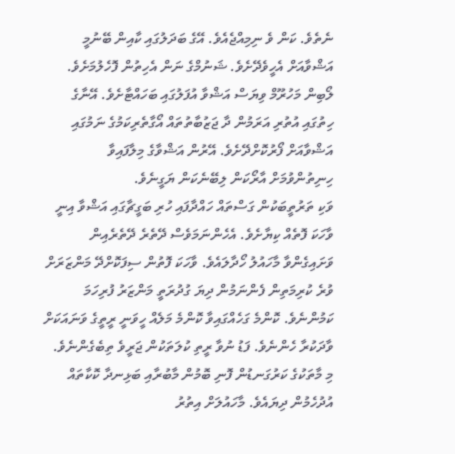ނެތެވެ. ކަން ވެ ނިމިއްޖެއެވެ. އޭގެ ބަދަލުގައި ކާއިން ބޭނުމީ އަޝްވާއަށް އެހީވެދޭށެވެ. ޝަނުމްގެ ނަން އެހިތުން ފޮހެލުމަށެވެ. ލޯބިން މަހުރޫމް ވިޔަސް އަޝްވާ އުފަލުގައި ބަހައްޓާށެވެ. އޭނާގެ ހިތުގައި އުތުރި އަރަމުން ދާ ޖަޒުބާތުތައް އޯގާތެރިކަމުގެ ނަމުގައި އަޝްވާއަށް ފޯރުކޮށްދޭށެވެ. އޭރުން އަޝްވާގެ މިލާފައިވާ ހިނިތުންވުމަށް އާރޯކަން ލިބޭނެކަން ޔަގީނެވެ.
ވަކި ތަރުތީބަކުން ގަސްތައް ހައްދާފައި ހުރި ބަގީޗާގައި އަޝްވާ އިނީ ވާހަކަ ފޮތެއް ކިޔާށެވެ. އެހެންނަމަވެސް ދޭތެރެ ދޭތެރެއިން ވަށައިގެންވާ މާހައުލު ހޯދާލައެވެ. ވާހަކަ ފޮތުން ސިފަކޮށްދޭ މަންޒަރަށް ވުރެ ކުރިމަތިން ފެންނަމުން ދިޔަ ގުދުރަތީ މަންޒަރު ފުރިހަމަ ކަމުންނެވެ. ކޮންމެ ގަހެއްގައިވާ ކޮންމެ މަލެއް ހީވަނީ ރީތީގެ ވަނައަކަށް ވާދަކުރާ ހެންނެވެ. ފަޑު ނުވާ ރީތި ކުލަތަކުން ޖަރީވެ ތިބެގެންނެވެ. މި މާތަކުގެ ކަރުގަނޑުން ފޮނި ބޮމުން މާބުރާއި ބަޅިނދާ ކޮކާތައް އުދުހެމުން ދިޔައެވެ. މާހައުލަށް އިތުރު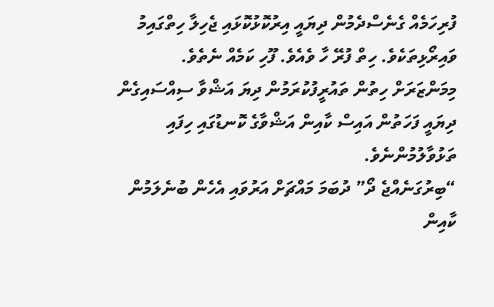ފުރިހަމެއް ގެނެސްދެމުން ދިޔައީ އިރުކޮޅުކޮޅައި ޖެހިލާ ހިތްގައިމު ވައިރޯޅިތަކެވެ. ހިތް ފުރޭ ހާ ވެއެވެ. ފޫހި ކަމެއް ނެތެވެ.
މިމަންޒަރަށް ހިތުން ތައުރީފުކުރަމުން ދިޔަ އަޝްވާ ސިއްސައިގެން ދިޔައީ ފަހަތުން އައިސް ކާއިން އަޝްވާގެ ކޮނޑުގައި ހިފައި ތަޅުވާލުމުންނެވެ.
“ބިރުގަނެއްޖެ ދޯ” ދުބަމަ މައްޗަށް އަރުވައި އެހެން ބުނެލަމުން ކާއިން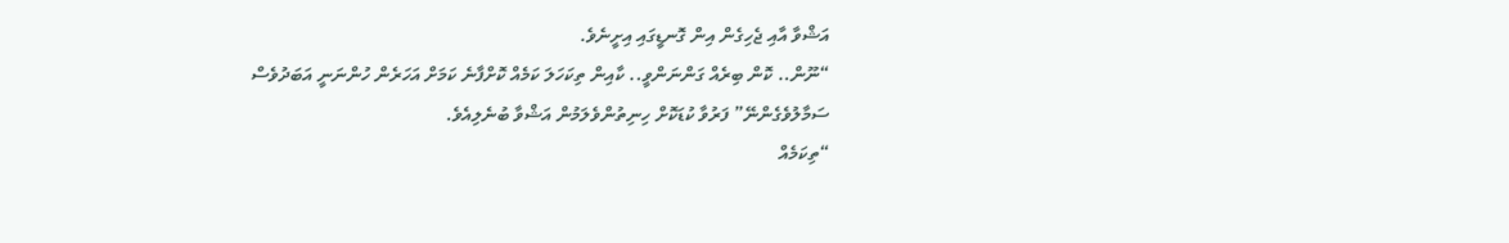އަޝްވާ އާއި ޖެހިގެން އިން ގޮނޑީގައި އިށީނެވެ.
“ނޫން.. ކޮން ބިރެއް ގަންނަންވީ.. ކާއިން ތިކަހަލަ ކަމެއް ކޮށްފާނެ ކަމަށް އަހަރެން ހުންނަނީ އަބަދުވެސް ސަމާލުވެގެންނޭ” ފަރުވާ ކުޑަކޮށް ހިނިތުންވެލަމުން އަޝްވާ ބުނެލިއެވެ.
“ތިކަމެއް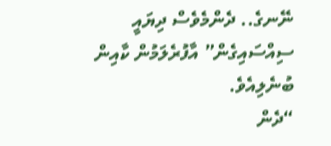ނޭނގެ.. ދެންމެވެސް ދިޔައީ ސިއްސައިގެން” އާފުރެލަމުން ކާއިން ބުނެލިއެވެ.
“ދެން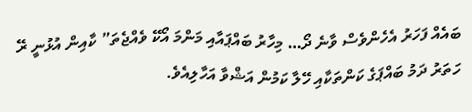ބައެއް ފަހަރު އެހެންވެސް ވާނެ ދޯ… މިހާރު ބައްޕައާއި މަންމަ އޯކޭ ވެއްޖެތަ” ކާއިން އުޅުނީ ރޭ ހަތަރު ދަމު ބައްޕަގެ ކަންތަކާއި ހޭލާ ކަމުން އަޝްވާ އަހާލިއެވެ.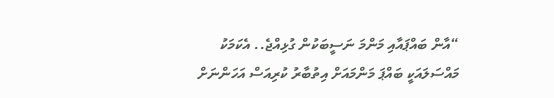“އާން ބައްޕައާއި މަންމަ ނަސީބަކުން ގުޅިއްޖެ.. އެކަމަކު މައްސަލައަކީ ބައްޕަ މަންމައަށް އިތުބާރު ކުރިއަސް އަހަންނަށް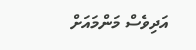އަދިވެސް މަންމައަށް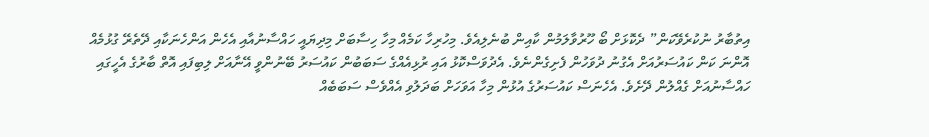އިތުބާރު ނުކުރެވޭކަން” ދެކޮޅަށް ބޯ ހޫރުވާލަމުން ކާއިން ބުނެލިއެވެ. މިހުރިހާ ކަމެއް މިހާ ހިސާބަށް މިދިޔައީ ހައްސާނުއާއި އެހެން އަންހެނަކާއި ދޭތެރޭ ގުޅުމެއް އޮންނަ ކަން ކައުސަރުއަށް އެގުނު ދުވަހުން ފެށިގެންނެވެ. އެދުވަސްކޮޅު އައި ރުޅިއެއްގެ ސަބަބުން ކައުސަރު ބޭނުންވީ އޭނާއަށް ލިބިފައި އޮތް ބާރުގެ އެހީގައި ހައްސާނުއަށް ގެއްލުން ދޭށެވެ. އެހެނަސް ކައުސަރުގެ އުޅުން މިހާ އަވަހަށް ބަދަލުވި އެއްވެސް ސަބަބެއް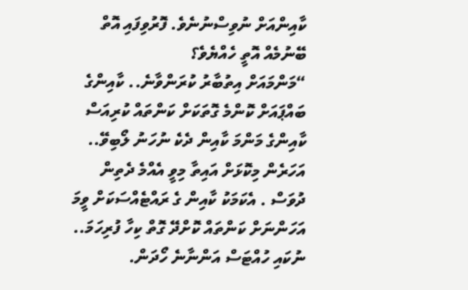ކާއިންއަށް ނުވިސްނުނެވެ. ފޮރުވިފައި އޮތް ބޭނުމެއް އޮތީ ހެއްޔެވެ؟
“މަންމައަށް އިތުބާރު ކުރަންވާނެ.. ކާއިންގެ ބައްޕައަށް ކޮންމެ ގޮތަކަށް ކަންތައް ކުރިއަސް ކާއިންގެ މަންމަ ކާއިން ދެކެ ނުހަނު ލޯބިވޭ.. އަހަރެން މިކޮޅަށް އައިތާ މިވީ އެއްމެ ދެތިން ދުވަސް . އެކަމަކު ކާއިން ގެ ރައްޓެއްސަކަށް ވީމަ އަހަންނަށް ކަންތައް ކޮށްދޭ ގޮތް ކިހާ ފުރިހަމަ.. ނުކައި ހުއްޓަސް އަންނާނެ ހޯދަން.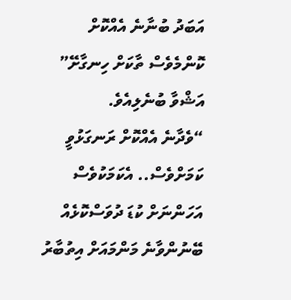އަބަދު ބުނާނެ އެއްކޮށް ކޮންމެވެސް ތާކަށް ހިނގާށޭ” އަޝްވާ ބުނެލިއެވެ.
“ވެދާނެ އެއްކޮށް ރަނގަޅުވީ ކަމަށްވެސް.. އެކަމަކުވެސް އަހަންނަށް ކުޑަ ދުވަސްކޮޅެއް ބޭނުންވާނެ މަންމައަށް އިތުބާރު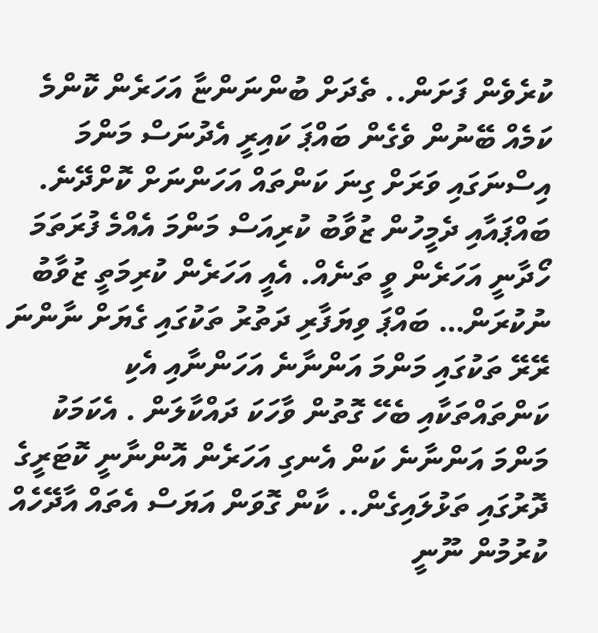ކުރެވެން ފަށަން.. ތެދަށް ބުންނަންޏާ އަހަރެން ކޮންމެ ކަމެއް ބޭނުން ވެގެން ބައްޕަ ކައިރީ އެދުނަސް މަންމަ އިސްނަގައި ވަރަށް ގިނަ ކަންތައް އަހަންނަށް ކޮށްދޭނެ. ބައްޕައާއި ދެމީހުން ޒުވާބު ކުރިއަސް މަންމަ އެއްމެ ފުރަތަމަ ހޯދާނީ އަހަރެން ވީ ތަނެއް. އެއީ އަހަރެން ކުރިމަތީ ޒުވާބު ނުކުރަން… ބައްޕަ ވިޔަފާރި ދަތުރު ތަކުގައި ގެޔަށް ނާންނަ ރޭރޭ ތަކުގައި މަންމަ އަންނާނެ އަހަންނާއި އެކި ކަންތައްތަކާއި ބެހޭ ގޮތުން ވާހަކަ ދައްކާލަން . އެކަމަކު މަންމަ އަންނާނެ ކަން އެނގި އަހަރެން އޮންނާނީ ކޮޓަރީގެ ދޮރުގައި ތަޅުލައިގެން.. ކާން ގޮވަން އަޔަސް އެތައް އާދޭހެއް ކުރުމުން ނޫނީ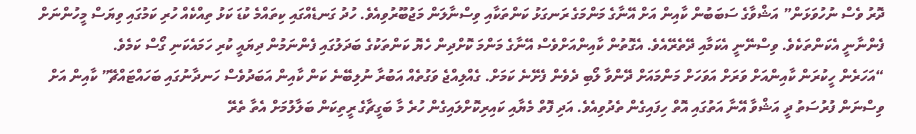ދޮރު ވެސް ނުހުވަޅަން” އަޝްވާގެ ސަބަބުން ކާއިން އަށް އޭނާގެ މަންމަގެ ރަނގަޅު ކަންތަކާއި ވިސްނާލަން މަޖުބޫރުވިއެވެ. ހުދު ގަނޑެއްގައި ކިތައްމެ ކުޑަ ކަޅު ތިއްކެއް ހުރި ކަމުގައި ވިޔަސް މީހުންނަށް ފެންނާނީ އެކަންތަކެވެ. ވިސްނޭނީ އެކަމާއި ދޭތެރޭއެވެ. އެގޮތުން ކާއިންއަށްވެސް އޭނާގެ މަންމަ ކޮށްދިން ހެޔޮ ކަންތަކުގެ ބަދަލުގައި ފެންނަމުން ދިޔައީ ކުރި ހަމައެކަނި ގޯސް ކަމެވެ.
“އަހަރެން ހީކުރަން ކާއިންއަށް ވަރަށް އަވަހަށް މަންމައަށް ދޭންވާ ލޯބި ދެވެން ފެށޭނެ ކަމަށް. ގެއްލިއްޖެ ވަގުތެއް އަބުރާ ނުލިބޭނެ ކަން ކާއިން އަބަދުވެސް ހަނދާނުގައި ބަހައްޓައްޗޭ” ކާއިން އަށް ވިސްނަން ފުރުސަތު ދީ އަޝްވާ އޭނާ އަތުގައި އޮތް ހިފައިގެން ތެދުވިއެވެ. އަދި ފޮތް މެޔާއި ކައިރިކޮށްލައިގެން ހުރެ މާ ބަގީޗާގެ ރީތިކަން ބަލާލުމަށް އެތާ ތެރޭ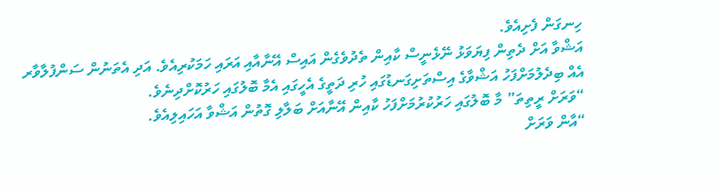ހިނގަން ފެށިއެވެ.
އަޝްވާ އަށް ދެތިން ފިޔަވަޅު ނޭޅެނީސް ކާއިން ތެދުވެގެން އައިސް އޭނާއާއި އަރައި ހަމަކުރިއެވެ. އަދި އެތަނުން ސަންފުލާވާރ އެއް ބިދެލުމަށްފަހު އަޝްވާގެ އިސްތަށިގަނޑުގައި ހުރި ދަތީގެ އެހީގައި އެމާ ބޮލުގައި ހަރުކޮށްދިނެވެ.
“ވަރަށް ރީތިތަ” މާ ބޮލުގައި ހަރުކުރުމަށްފަހު ކާއިން އޭނާއަށް ބަލާލި ގޮތުން އަޝްވާ އަހައިލިއެވެ.
“އާން ވަރަށް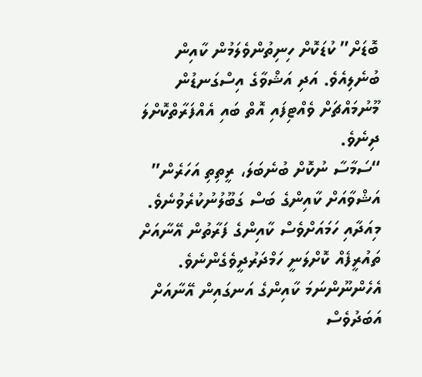ބޮޑަށް” ކުޑަކޮށް ހިނިތުންވެލަމުން ކާއިން ބުނެލިއެވެ. އަދި އަޝްވާގެ އިސްގަނޑުން މޫނުމައްޗަށް ވެއްޓިފައި އޮތް ބައި އެއްފަރާތްކޮށްލަ ދިނެވެ.
“ސަމާސާ ނުކޮށް ބުނެބަލަ، ރީތިތި އަހަރެން” އަޝްވާއަށް ކާއިންގެ ބަސް ގަބޫލުނުކުރެވުނެވެ. މިއަދާއި ހަމައަށްވެސް ކާއިންގެ ފަރާތުން އޭނާއަށް ތައުރީފެއް ކޮށްލަނީ ހަމްދަރުދީވެގެންނެވެ. އެހެންނޫންނަމަ ކާއިންގެ އަނގައިން އޭނާއަށް އަބަދުވެސް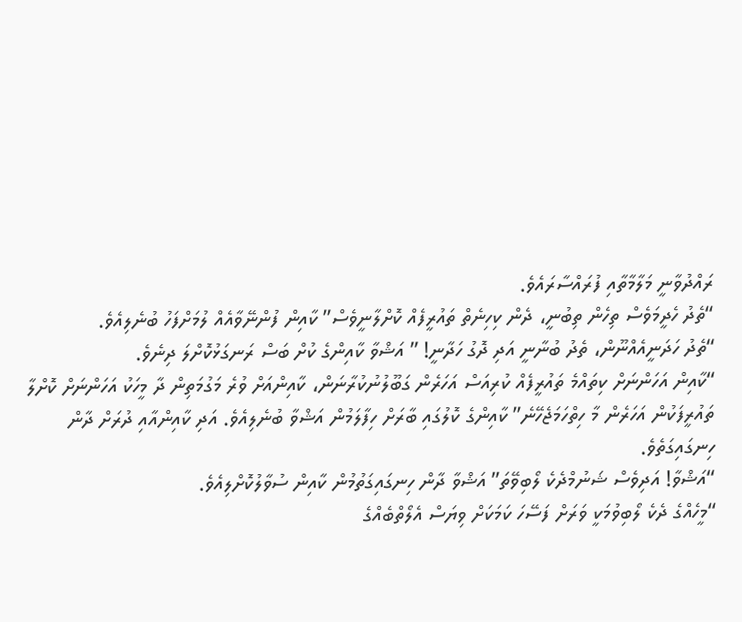ރައްދުވާނީ މަލާމާތާއި ފުރައްސާރައެވެ.
“ތެދު ހެދީމަވެސް ތިހެން ތިބުނީ، ދެން ކިހިނެތް ތައުރީފެއް ކޮށްލާނީވެސް” ކާއިން ފުންނޭވާއެއް ލުމަށްފަހު ބުނެލިއެވެ.
“ތެދު ހަދަނީއެއްނޫން، ތެދު ބުނާނީ އަދި ދޮގު ހަދާނީ! ” އަޝްވާ ކާއިންގެ ކުށް ބަސް ރަނގަޅުކޮށްލަ ދިނެވެ.
“ކާއިން އަހަންނަށް ކިތައްމެ ތައުރީފެއް ކުރިއަސް އަހަރެން ގަބޫލުނުކުރާނަން، ކާއިންއަށް ވުރެ މަގުމަތިން ދާ މީހަކު އަހަންނަށް ކޮށްލާ ތައުރީފަކުން އަހަރެން މާ ހިތްހަމަޖެހޭނެ” ކާއިންގެ ކޮލުގައި ބާރަށް ހިފާލަމުން އަޝްވާ ބުނެލިއެވެ. އަދި ކާއިންއާއި ދުރަށް ދާން ހިނގައިގަތެވެ.
“އަޝްވާ! އަދިވެސް ޝަނުމްދެކެ ލޯބިވޭތަ” އަޝްވާ ދާން ހިނގައިގަތުމުން ކާއިން ސުވާލުކޮށްލިއެވެ.
“މީހެއްގެ ދެކެ ލޯބިވުމަކީ ވަރަށް ފަސޭހަ ކަމަކަށް ވިޔަސް އެލޯތްބެއްގެ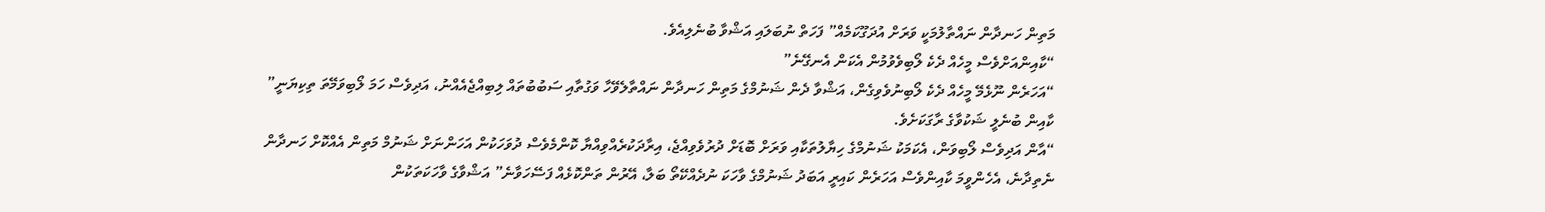މަތިން ހަނދާން ނައްތާލުމަކީ ވަރަށް އުދަގޫކަމެއް” ފަހަތް ނުބަލައި އަޝްވާ ބުނެލިއެވެ.
“ކާއިންއަށްވެސް މީހެއް ދެކެ ލޯބިވެވުމުން އެކަން އެނގޭނެ”
“އަހަރެން ނޫޅެމޭ މީހެއް ދެކެ ލޯބިނުވެވިގެން، އަޝްވާ ދެން ޝަނުމްގެ މަތިން ހަނދާން ނައްތާލެވޭހާ ވަގުތާއި ސަބުބުތައް ލިބިއްޖެއެއްނު، އަދިވެސް ހަމަ ލޯބިވަމޭތަ ތިކިޔަނީ” ކާއިން ބުނެލީ ޝަކުވާގެ ރާގަކަށެވެ.
“އާން އަދިވެސް ލޯބިވަން، އެކަމަކު ޝަނުމްގެ ހިޔާލުތަކާއި ވަރަށް ބޮޑަށް ދުރުވެވިއްޖެ، އިރާދަކުރެއްވިއްޔާ ކޮންމެވެސް ދުވަހަކުން އަހަންނަށް ޝަނުމް މަތިން އެއްކޮށް ހަނދާން ނެތިދާނެ، އެހެންވީމަ ކާއިންވެސް އަހަރެން ކައިރީ އަބަދު ޝަނުމްގެ ވާހަކަ ނުދެއްކޭތޯ ބަލާ، އޭރުން ތަންކޮޅެއް ފަސޭހަވާނެ” އަޝްވާގެ ވާހަކަތަކުން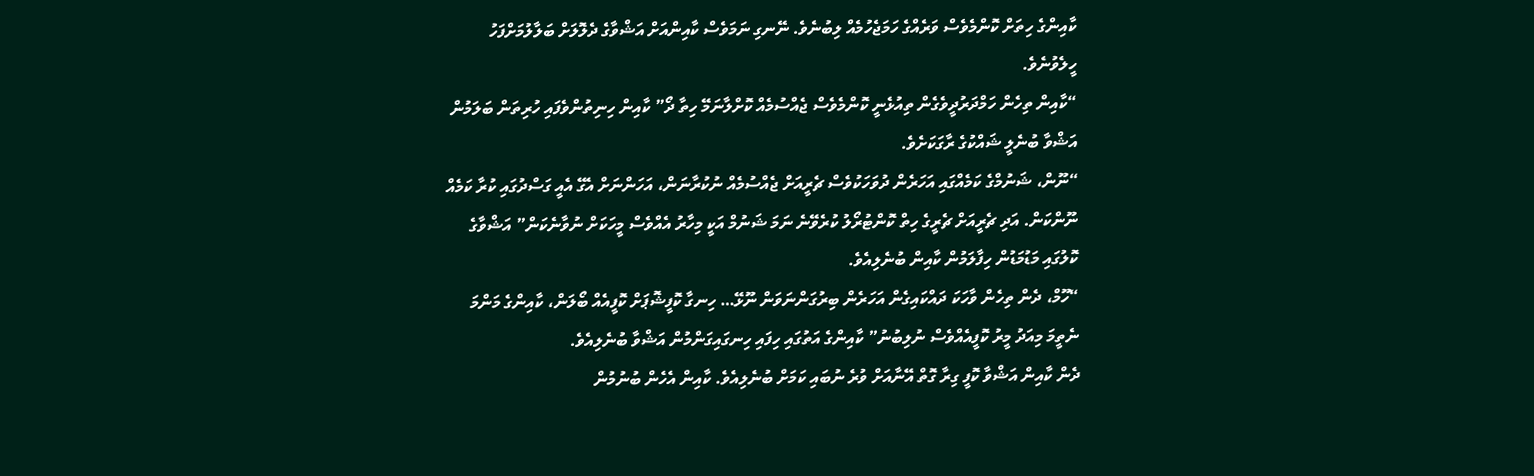ކާއިންގެ ހިތަށް ކޮންމެވެސް ވަރެއްގެ ހަމަޖެހުމެއް ލިބުނެވެ. ނޭނގި ނަމަވެސް ކާއިންއަށް އަޝްވާގެ ދެލޮލަށް ބަލާލުމަށްފަހު ހީލެވުނެވެ.
“ކާއިން ތިހެން ހަމްދަރުދީވެގެން ތިއުޅެނީ ކޮންމެވެސް ޖެއްސުމެއް ކޮށްލާނަމޭ ހިތާ ދޯ” ކާއިން ހިނިތުންވެފައި ހުރިތަން ބަލަމުން އަޝްވާ ބުނެލީ ޝައްކުގެ ރާގަކަށެވެ.
“ނޫން، ޝަނުމްގެ ކަމެއްގައި އަހަރެން ދުވަހަކުވެސް ޗެރީއަށް ޖެއްސުމެއް ނުކުރާނަން، އަހަންނަށް އެގޭ އެއީ ގަސްދުގައި ކުރާ ކަމެއް ނޫންކަން. އަދި ޗެރީއަށް ޗެރީގެ ހިތް ކޮންޓުރޯލު ކުރެވޭނެ ނަމަ ޝަނުމް އަކީ މިހާރު އެއްވެސް މީހަކަށް ނުވާނެކަން” އަޝްވާގެ ކޮލުގައި މަޑުމަޑުން ހިފާލަމުން ކާއިން ބުނެލިއެވެ.
“ހޫމް، ދެން ތިހެން ވާހަކަ ދައްކައިގެން އަހަރެން ބިރުގަންނަވަން ނޫޅޭ… ހިނގާ ކޮފީޝޮޕަށް ކޮފީއެއް ބޯލަން، ކާއިންގެ މަންމަ ނެތީމަ މިއަދު މީރު ކޮފީއެއްވެސް ނުލިބުނު” ކާއިންގެ އަތުގައި ހިފައި ހިނގައިގަންމުން އަޝްވާ ބުނެލިއެވެ.
ދެން ކާއިން އަޝްވާ ކޮފީ ގިރާ ގޮތް އޭނާއަށް ވުރެ ނުބައި ކަމަށް ބުނެލިއެވެ. ކާއިން އެހެން ބުނުމުން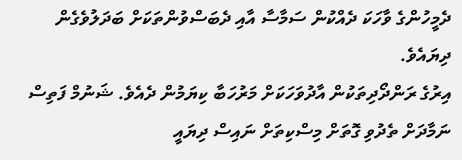ދެމީހުންގެ ވާހަކަ ދެއްކުން ސަމާސާ އާއި ދެބަސްވުންތަކަށް ބަދަލުވެގެން ދިޔައެވެ.
އިރުގެ ރަންދޯދިތަކުން އާދުވަހަކަށް މަރުހަބާ ކިޔަމުން ދެއެވެ. ޝަނުމް ފަތިސް ނަމާދަށް ތެދުވި ގޮތަށް މިސްކިތަށް ނައިސް ދިޔައީ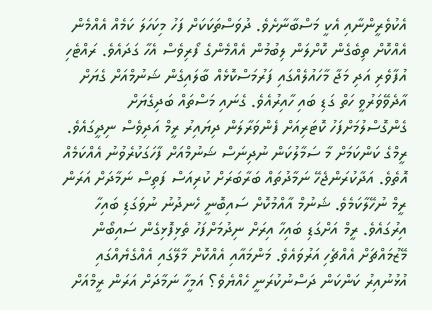އެކުވެރީންނާއި އެކީ މަސްބާނާށެވެ. ދުވަސްތަކަކަށް ފަހު މިކަހަލަ ކަމެއް އެއްމެން އެއްކޮށް ތިބެގެން ކޮށްލަން ލިބުމުން އެއްމެންގެ ފޯރިވެސް އެހާ ގަދައެވެ. ރައްޓެހި އުފާވެރި އަދި މަޖާ މާހައުލެއްގައި ފަރުމަސްކޮޅެއް ބާލައިގެން ޝަނުމްއަށް ގެޔަށް އާދެވޭވަރުވީ ހަތް ގަޑި ބައި ހާއިރުއެވެ. ގެނައި މަސްތައް ބަދިގެޔަށް ގެންގޮސްލުމަށްފަހު ކޮޓަރިއަށް ފެންވަރާލަން ދިޔައިރު ރީމް އަދިވެސް ނިދީގައެވެ. ރީމްގެ ކަންކަމަށް މާ ސަމާލުކަން ނުދިނަސް ޝަނުމްއަށް ފާހަގަކުރެވުނު އެއްކަމެއް އޮތެވެ. އަދާކުރަންޖެހޭ ނަމާދުތައް ބަރާބަރަށް ކުރިއަސް ފަތިސް ނަމާދަށް އަރަން ރީމް ނުހޭލާކަމެވެ. ޝަނުމް އާއްމުކޮށް ސައިބޮނީ ހެނދުނު ނުވަގަޑި ބައިހާ އިރުގައެވެ. ރީމް އަށްގަޑި ބައިހާ އިރަށް ނިދުމަށްފަހު ތެޅިފޮޅިގެން ސައިބޯން މޭޒުމައްޗަށް އެއްޗެހި އަރުވައެވެ. މަންމައާއި އެއްކޮށް މާލޭގައި އެއްގެޔެއްގައި އުޅުނުއިރު ކަންކަން ދަސްނުކުރަނީ ހެއްޔެވެ؟ އަމީހާ ނަމާދަށް އަރަން ރީމްއަށް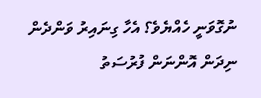ނުގޮވަނީ ހެއްޔެވެ؟ އެހާ ގިނައިރު ވަންދެން ނިދަން އޮންނަން ފުރުސަތު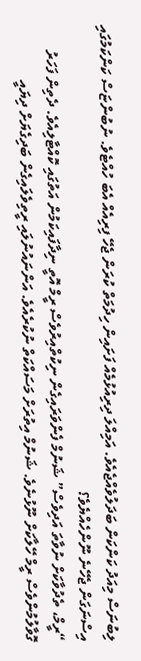ލިބުނަސް މިއަދު ކަންކަން ބަދަލުވެއްޖެއެވެ. އަމިއްލަ ދިރިއުޅުމެއް ފަށައިން ހިދުމަތް ކުރަން ޖެހޭ ފިރިއެއް އެބަ ހުއްޓެވެ. ނުބުންޏަސް ކަންކަމުގައި އިސްނަގަން ޖެހޭނެ ނޫންހެއްޔެވެ؟
“ރީމް، ތެދުވާކަށް ނުވާތަ އަދިވެސް” ޝަނުމް ފެންވަރައިގެން ނިކުތްއިރުވެސް ރީމް އޮތީ ނިދާފައިކަމުން އަތުގައި ކޮއްޓާލިއެވެ. ދެތިން ފަހަރު ގޮވާލުމުންވެސް ރީމް ހޭލާކަށް ނޫޅުނެވެ. ޝަނުމް އިތުރަށް މަސައްކަތް ނުކުރެއެވެ. އަންނައުނުލައި ރީތިވެލައިގެން ބަދިގެޔަށް ދިޔައީ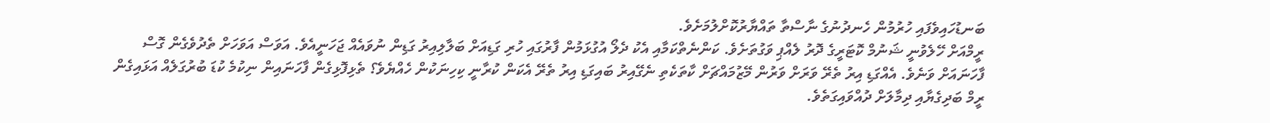ބަނޑުހައިވެފައި ހުރުމުން ހެނދުނުގެ ނާސްތާ ތައްޔާރުކޮށްލުމަށެވެ.
ރީމްއަށް ހޭލެވުނީ ޝަނުމް ކޮޓަރީގެ ދޮރު ލެއްޕި ވަގުތަށެވެ. ކަންނެތްކަމާއި އެކު ދެލޯ އުގުޅަމުން ފާރުގައި ހުރި ގަޑިއަށް ބަލާލިއިރު ގަޑިން ނުވައެއް ޖަހަނީއެވެ. އަވަސް އަވަހަށް ތެދުވެގެން ގޮސް ފާހަނައަށް ވަނެވެ. އެއްގަޑި އިރު ތެރޭ ވަރަށް ވަރުން މޭޒުމައްޗަށް ކާތަކެތި ނެގޭއިރު ބައިގަޑި އިރު ތެރޭ އެކަން ކުރާނީ ކިހިނަކުން ހެއްޔެވެ؟ ތެޅިފޮޅިގެން ފާހަނައިން ނިކުމެ ކުޑަ ބުރުގަލެއް އަޅައިގެން ރީމް ބަދިގެޔާއި ދިމާލަށް ދުއްވައިގަތެވެ.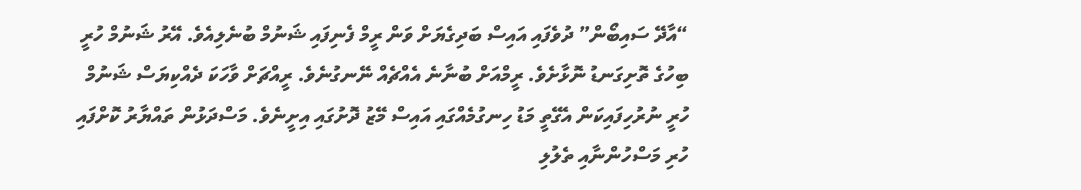“އާދޭ ސައިބޯން” ދުވެފައި އައިސް ބަދިގެޔަށް ވަން ރީމް ފެނިފައި ޝަނުމް ބުނެލިއެވެ. އޭރު ޝަނުމް ހުރީ ބިހުގެ ތޮށިގަނޑު ނޮޅާށެވެ. ރީމްއަށް ބުނާނެ އެއްޗެއް ނޭނގުނެވެ. ރީއްޗަށް ވާހަކަ ދެއްކިޔަސް ޝަނުމް ހުރީ ނުރުހިފައިކަން އެގޭތީ މަޑު ހިނގުމެއްގައި އައިސް މޭޒު ދޮށުގައި އިށީނެވެ. މަސްދަޅުން ތައްޔާރު ކޮށްފައި ހުރި މަސްހުންނާއި ތެލުލި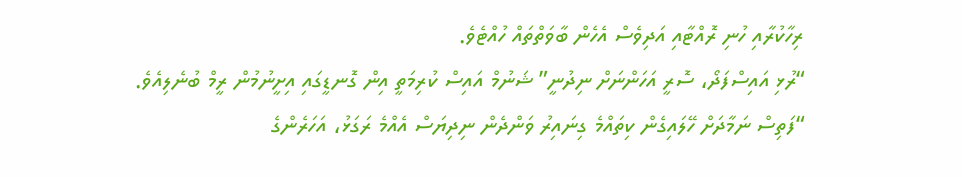ރިހާކުރާއި ހުނި ރޮއްޓާއި އަދިވެސް އެހެން ބާވަތްތައް ހުއްޓެވެ.
“ރުޅި އައިސްފަދޯ، ސޮރީ އަހަންނަށް ނިދުނީ” ޝަނުމް އައިސް ކުރިމަތީ އިން ގޮނޑީގައި އިށީނުމުން ރީމް ބުނެލިއެވެ.
“ފަތިސް ނަމާދަށް ހޭލައިގެން ކިތައްމެ ގިނައިރު ވަންދެން ނިދިޔަސް އެއްމެ ރަގަޅު، އަހަރެންގެ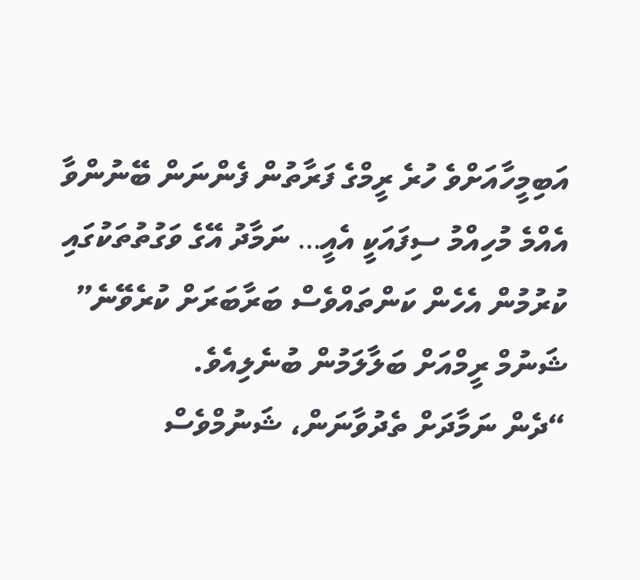އަބިމީހާއަށްވެ ހުރެ ރީމްގެ ފަރާތުން ފެންނަން ބޭނުންވާ އެއްމެ މުހިއްމު ސިފައަކީ އެއީ… ނަމާދު އޭގެ ވަގުތުތަކުގައި ކުރުމުން އެހެން ކަންތައްވެސް ބަރާބަރަށް ކުރެވޭނެ” ޝަނުމް ރީމްއަށް ބަލާލަމުން ބުނެލިއެވެ.
“ދެން ނަމާދަށް ތެދުވާނަން، ޝަނުމްވެސް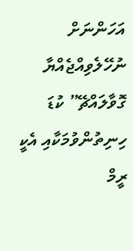އަހަންނަށް ނުހޭލެވިއްޖެއްޔާ ގޮވާލައްޗޭ” ކުޑަ ހިނިތުންވުމަކާއި އެކީ ރީމް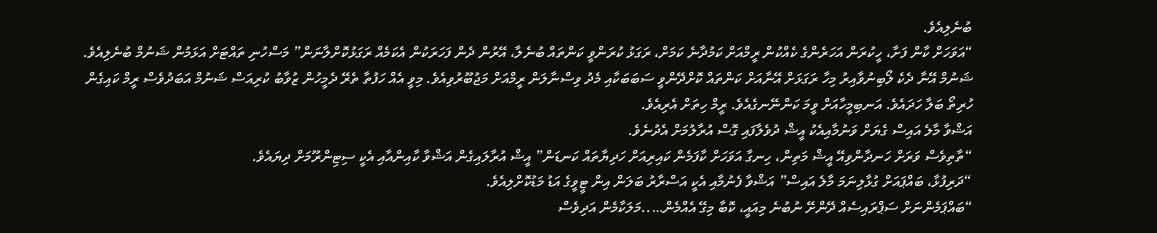ބުނެލިއެވެ.
“އަވަހަށް ކާން ފަށާ، ހީކުރަން އަހަރެންގެ ކެއްކުން ރީމްއަށް ކަމުދާނެ ކަމަށް، ރަގަޅު ކުރަންވީ ކަންތައް ބުނެލާ، އޭރުން ދެން ފަހަރަކުން އެކަމެއް ރަގަޅުކޮށްލާނަން” މަސްހުނި ތައްޓަށް އަޅަމުން ޝަނުމް ބުނެލިއެވެ.
ޝަނުމް އޭނާ ދެކެ ލޯބިނުވާއިރު މިހާ ރަގަޅަށް އޭނާއަށް ކަންތައް ކޮށްދޭންވީ ސަބަބަކާއި މެދު ވިސްނާލަން ރީމްއަށް މަޖުބޫރުވިއެވެ. މިވީ އެއް ހަފުތާ ތެރޭ ދެމީހުން ޒުވާބު ކުރިއަސް ޝަނުމް އަބަދުވެސް ރީމް ކައިގެން ހުރިތޯ ބަލާ ހަދައެވެ. އަނބިމީހާއަށް ވީމަ ކަންނޭނގެއެވެ. ރީމް ހިތަށް އެރިއެވެ.
އަޝްވާ މާލެ އައިސް ގެޔަށް ވަނުމާއިއެކު އީޝް ދުވެލާފައި ގޮސް އުރާލުމަށް އެދުނެވެ.
“ތާތިވެސް ވަރަށް ހަނދާންވިއޭ އީޝް މަތިން، ހިނގާ އަވަހަށް ކާފަމެން ކައިރިއަށް ހަދިޔާތައް ކަނޑަން” އީޝް އުރާލައިގެން އަޝްވާ ކާއިންއާއި އެކީ ސިޓިންރޫމަށް ދިޔައެވެ.
“ދަރިފުޅާ، ބައްޕައަށް ގުޅާލިނަމަ މާލެ އައިސް” އަޝްވާ ފެނުމާއި އެކީ އަސްރާރު ބަލަން އިން ޓީވީގެ އަޑު މަޑުކޮށްލިއެވެ.
“ބައްޕަމެންނަށް ސަޕްރައިސެއް ދޭންށޭ ނުބުނެ މިއައީ، ކޮބާ މިގޭ އެއްމެން…..މަލަކާމެން އަދިވެސް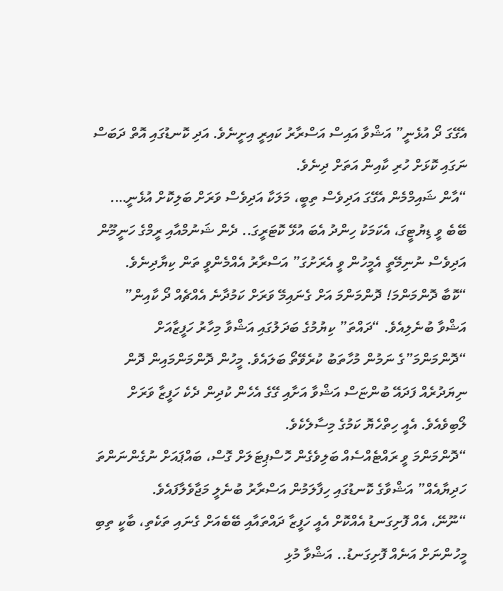އެގޭގަ ދޯ އުޅެނީ” އަޝްވާ އައިސް އަސްރާރު ކައިރީ އިށީނެވެ. އަދި ކޮނޑުގައި އޮތް ދަބަސް ނަގައި ކޮޅަށް ހުރި ކާއިން އަތަށް ދިނެވެ.
“އާން ޝައިމްމެން އެގޭގަ އަދިވެސް ތިބީ، މަލަކާ އަދިވެސް ވަރަށް ބަލިކޮށް އުޅެނީ…. ބޭބެ ވީ ޑިޔުޓީގަ، އެކަމަކު ހިންދު އެބަ އުޅޭ ކޮޓަރީގަ.. ދެން ޝަނުމްއާއި ރީމްގެ ހަނީމޫން އަދިވެސް ނުނިމޭތީ އެމީހުން ވީ އެރަށުގަ” އަސްރާރު އެއްމެންވީ ތަން ކިޔާދިނެވެ.
“ކޮބާ ދޮންމަންމަ! ދޮންމަންމަ އަށް ގެނައިމޭ ވަރަށް ކަމުދާނެ އެއްޗެއް ދޯ ކާއިން” އަޝްވާ ބުނެލިއެވެ. “ދައްތަ” ކިޔުމުގެ ބަދަލުގައި އަޝްވާ މިހާރު ހަފީޒާއަށް “ދޮންމަންމަ”ގެ ނަމުން މުހާތަބު ކުރެވޭތޯ ބަލައެވެ. މީހުން ދޮންމަންމައިން ދޮން ނިޔަދުރެއް ފަދައޭ ބުންޏަސް އަޝްވާ އަށާއި ގޭގެ އެހެން ކުދިން ދެކެ ހަފީޒާ ވަރަށް ލޯބިވެއެވެ. އެއީ ހިތްހެޔޮ ކަމުގެ މިސާލެކެވެ.
“ދޮންމަންމަ ވީ ރައްޓެއްސެއް ބަލިވެގެން ހޮސްޕިޓަލަށް ގޮސް، ބައްޕައަށް ނުގެންނަންތަ ހަދިޔާއެއް” އަޝްވާގެ ކޮނޑުގައި ހިފާލަމުން އަސްރާރު ބުނެލީ މަޖާވެލާފައެވެ.
“ނޫނޭ، އެއް ފޮށިގަނޑު އެއްކޮށް އެއީ ހަފީޒާ ދައްތައާއި ބޭބެއަށް ގެނައި ތަކެތި، ބާކީ ތިބި މީހުންނަށް އަނެއް ފޮށިގަނޑު.. އަޝްވާ މުޅި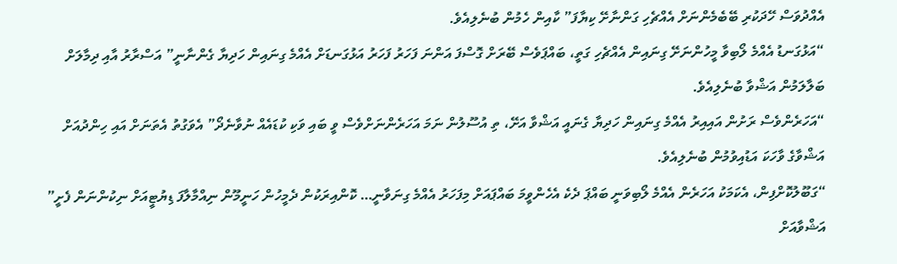އެއްދުވަސް ހޭދަކުރި ބޭބެމެންނަށް އެއްޗެހި ގަންނާށޭ ކިޔާފަ” ކާއިން ހެމުން ބުނެލިއެވެ.
“އަޅުގަނޑު އެއްމެ ލޯބިވާ މީހުންނަށޭ ގިނައިން އެއްޗެހި ގަތީ، ބައްޕަވެސް ބޭރަށް ގޮސްފަ އަންނަ ފަހަރު ފަހަރު އަޅުގަނޑަށް އެއްމެ ގިނައިން ހަދިޔާ ގެންނާނީ” އަސްރާރު އާއި ދިމާލަށް ބަލާލަމުން އަޝްވާ ބުނެލިއެވެ.
“އަހަރެންވެސް ރަށުން އައިއިރު އެއްމެ ގިނައިން ހަދިޔާ ގެނައީ އަޝްވާ އަށޭ، ތި އުސޫލުން ނަމަ އަހަރެންނަށްވެސް ވީ ބައި ވަކި ކުޑައެއް ނުވާނެދޯ” އެވަގުތު އެތަނަށް އައި ހިންދުއަށް އަޝްވާގެ ވާހަކަ އަޑުއިވުމުން ބުނެލިއެވެ.
“ގަބޫލުކޮށްފިން، އެކަމަކު އަހަރެން އެއްމެ ލޯބިވަނީ ބައްޕަ ދެކެ އެހެންވީމަ ބައްޕައަށް މިފަހަރު އެއްމެ ގިނަވާނީ… ކޮންއިރަކުން ދެމީހުން ހަނީމޫން ނިއްމާލާފަ ޑިޔުޓީއަށް ނިކުންނަން ފެށީ” އަޝްވާއަށް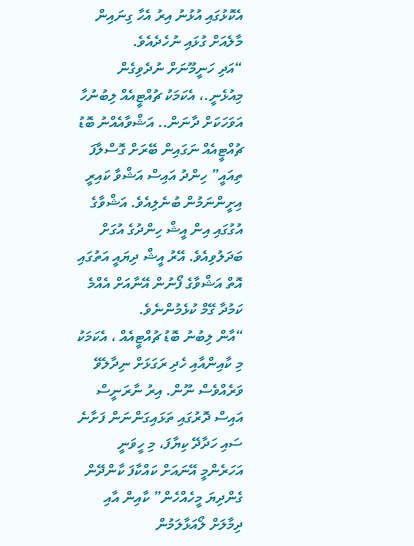އެކޮޅުގައި އުޅުނު އިރު އެހާ ގިނައިން މާލެއަށް ގުޅައި ނުހެދެއެވެ.
“އަދި ހަނީމޫނަށް ނުދެވިގެން މިއުޅެނީ.، އެކަމަކު ޗުއްޓީއެއް ލިބުނުހާ އަވަހަކަށް ދާނަން.. އަޝްވާއެއްނު ބޮޑު ޗުއްޓީއެއް ނަގައިން ބޭރަށް ގޮސްލާފަ ތިއައީ” ހިންދު އައިސް އަޝްވާ ކައިރީ އިށީންނަމުން ބުނެލިއެވެ. އަޝްވާގެ އުގުގައި އިން އީޝް ހިންދުގެ އުގަށް ބަދަލުވިއެވެ. އޭރު އީޝް ދިޔައީ އަތުގައި އޮތް އަޝްވާގެ ފޯނުން އޭނާއަށް އެއްމެ ކަމުދާ ގޭމް ކުޅެމުންނެވެ.
“އާން ލިބުނު ބޮޑު ޗުއްޓީއެއް ، އެކަމަކު މި ކާއިންއާއި ހެދި ރަގަޅަށް ނިދާލެވޭ ވަރެއްވެސް ނޫން. އިރު ނާރަނީސް އައިސް ދޮރުގައި ތަޅައިގަންނަން ފަށާނެ ސައި ހަދާދޭ ކިޔާފަ، މި ހީވަނީ އަހަރެންމީ އޭނައަށް ކައްކާފަ ކާންދޭން ގެންދިޔަ މީހެއްހެން” ކާއިން އާއި ދިމާލަށް ލޯއަޅާލަމުން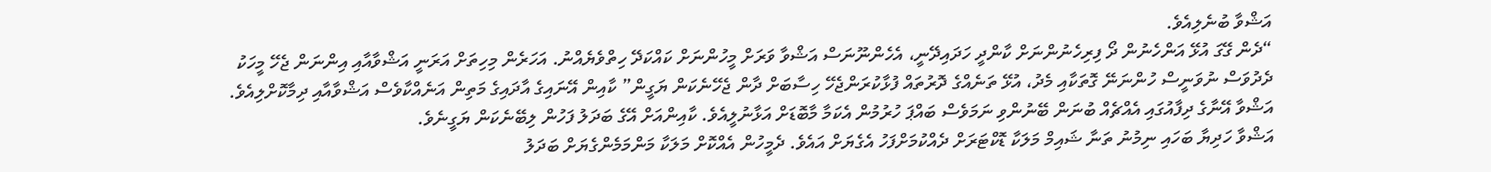އަޝްވާ ބުނެލިއެވެ.
“ދެން ގޭގަ އުޅޭ އަންހެނުން ދޯ ފިރިހެނުންނަށް ކާންދީ ހަދައިދޭނީ، އެހެންނޫނަސް އަޝްވާ ވަރަށް މީހުންނަށް ކައްކަދޭ ހިތްވެޔެއްނު. އަހަރެން މިހިތަށް އަރަނީ އަޝްވާއާއި އިންނަން ޖެހޭ މީހަކު ދެދުވަސް ނުވަނީސް ހުންނަނޭ ގޮތަކާއި މެދު، އުޅޭ ތަނެއްގެ ދޮރުތައް ފުޅާކުރަންޖެހޭ ހިސާބަށް ދާން ޖެހޭނެކަން ޔަގީން” ކާއިން އޭނައިގެ އާދައިގެ މަތިން އަނެއްކާވެސް އަޝްވާއާއި ދިމާކޮށްލިއެވެ. އަޝްވާ އޭނާގެ ދިފާއުގައި އެއްޗެއް ބުނަން ބޭނުންވި ނަމަވެސް ބައްޕަ ހުރުމުން އެކަމާ މާބޮޑަށް އަޅާނުލީއެވެ. ކާއިންއަށް އޭގެ ބަދަލު ފަހުން ލިބޭނެކަން ޔަގީނެވެ.
އަޝްވާ ހަދިޔާ ބަހައި ނިމުނު ތަނާ ޝައިމް މަލަކާ ޑޮކްޓަރަށް ދެއްކުމަށްފަހު އެގެޔަށް އައެވެ. ދެމީހުން އެއްކޮށް މަލަކާ މަންމަމެންގެޔަށް ބަދަލު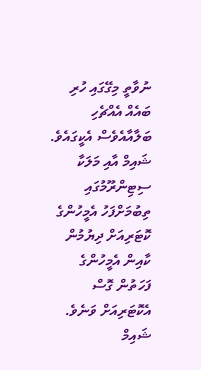ނުވާތީ މިގޭގައި ހުރި ބައެއް އެއްޗެހި ބަލާއާއެވެސް އެކީގައެވެ. ޝައިމް އާއި މަލަކާ ސިޓިންރޫމުގައި ތިބުމަށްފަހު އެމީހުންގެ ކޮޓަރިއަށް ދިޔުމުން ކާއިން އެމީހުންގެ ފަހަތުން ގޮސް އެކޮޓަރިއަށް ވަނެވެ. ޝައިމް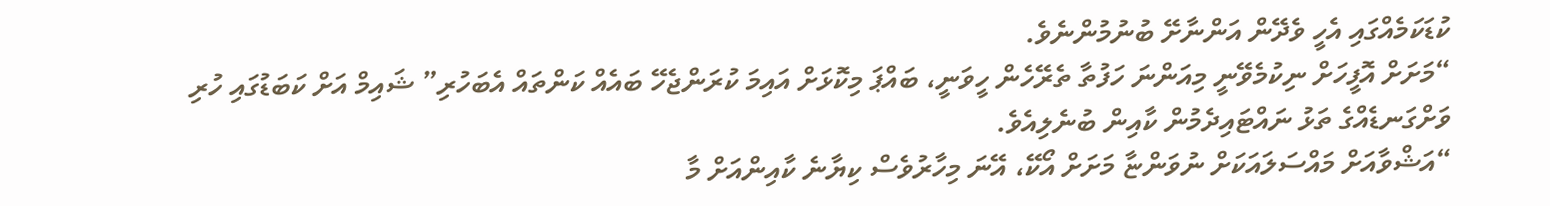ކުޑަކަމެއްގައި އެހީ ވެދޭން އަންނާށޭ ބުނުމުންނެވެ.
“މަށަށް އޮފީހަށް ނިކުމެވޭނީ މިއަންނަ ހަފުތާ ތެރޭހެން ހީވަނީ، ބައްޕަ މިކޮޅަށް އައިމަ ކުރަންޖެހޭ ބައެއް ކަންތައް އެބަހުރި” ޝައިމް އަށް ކަބަޑުގައި ހުރި ވަށްގަނޑެއްގެ ތަޅު ނައްޓައިދެމުން ކާއިން ބުނެލިއެވެ.
“އަޝްވާއަށް މައްސަލައަކަށް ނުވަންޏާ މަށަށް އޯކޭ، އޭނަ މިހާރުވެސް ކިޔާނެ ކާއިންއަށް މާ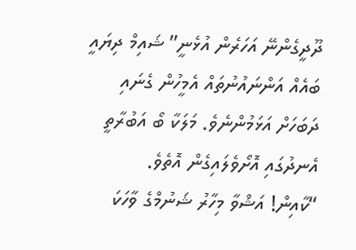ދޫދީގެންނޭ އަހަރެން އުޅެނީ” ޝައިމް ދިޔައީ ބައެއް އަންނައުނުތައް އެމީހުން ގެނައި ދަބަހަށް އަޅަމުންނެވެ. މަލަކާ ބޯ އަބުރާތީ އެނދުގައި އޮށޯވެލައިގެން އޮތެވެ.
“ކާއިން! އަޝްވާ މިހާރު ޝަނުމްގެ ވާހަކަ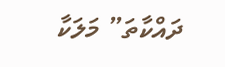ދައްކާތަ” މަލަކާ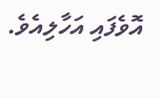އޮވެފައި އަހާލިއެވެ.